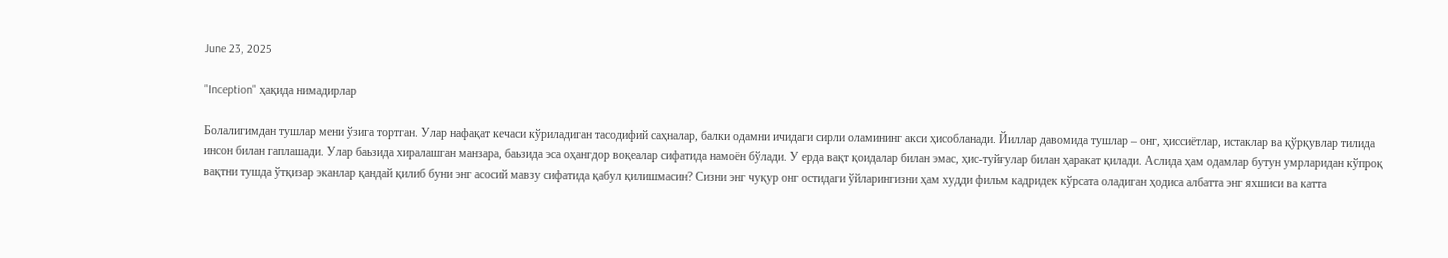June 23, 2025

"Inception" ҳақида нимадирлар

Болалигимдан тушлар мени ўзига тортган. Улар нафақат кечаси кўриладиган тасодифий саҳналар, балки одамни ичидаги сирли оламининг акси ҳисобланади. Йиллар давомида тушлар – онг, ҳиссиётлар, истаклар ва қўрқувлар тилида инсон билан гаплашади. Улар баьзида хиралашган манзара, баьзида эса оҳангдор воқеалар сифатида намоён бўлади. У ерда вақт қоидалар билан эмас, ҳис-туйғулар билан ҳаракат қилади. Аслида ҳам одамлар бутун умрларидан кўпроқ вақтни тушда ўтқизар эканлар қандай қилиб буни энг асосий мавзу сифатида қабул қилишмасин? Сизни энг чуқур онг остидаги ўйларингизни ҳам худди фильм кадридек кўрсата оладиган ҳодиса албатта энг яхшиси ва катта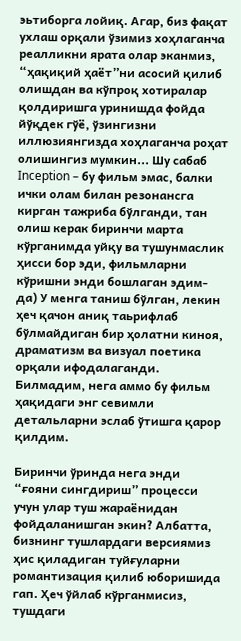эьтиборга лойиқ. Агар, биз фақат ухлаш орқали ўзимиз хоҳлаганча реалликни ярата олар эканмиз, “ҳақиқий ҳаёт”ни асосий қилиб олишдан ва кўпроқ хотиралар қолдиришга уринишда фойда йўқдек гўё, ўзингизни иллюзиянгизда хоҳлаганча роҳат олишингиз мумкин... Шу сабаб Inception – бу фильм эмас, балки ички олам билан резонансга кирган тажриба бўлганди, тан олиш керак биринчи марта кўрганимда уйқу ва тушунмаслик ҳисси бор эди, фильмларни кўришни энди бошлаган эдим-да) У менга таниш бўлган, лекин ҳеч қачон аниқ таьрифлаб бўлмайдиган бир ҳолатни киноя, драматизм ва визуал поетика орқали ифодалаганди. Билмадим, нега аммо бу фильм ҳақидаги энг севимли детальларни эслаб ўтишга қарор қилдим.

Биринчи ўринда нега энди “ғояни сингдириш” процесси учун улар туш жараёнидан фойдаланишган экин? Албатта, бизнинг тушлардаги версиямиз ҳис қиладиган туйғуларни романтизация қилиб юборишида гап. Ҳеч ўйлаб кўрганмисиз, тушдаги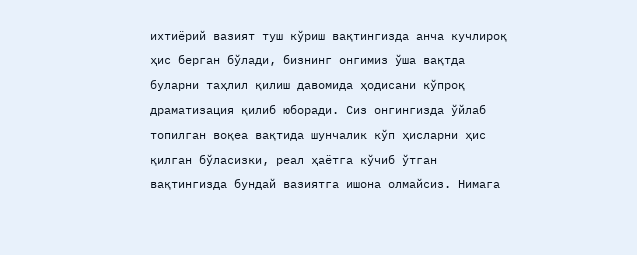ихтиёрий вазият туш кўриш вақтингизда анча кучлироқ ҳис берган бўлади, бизнинг онгимиз ўша вақтда буларни таҳлил қилиш давомида ҳодисани кўпроқ драматизация қилиб юборади. Сиз онгингизда ўйлаб топилган воқеа вақтида шунчалик кўп ҳисларни ҳис қилган бўласизки, реал ҳаётга кўчиб ўтган вақтингизда бундай вазиятга ишона олмайсиз. Нимага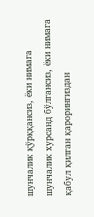шунчалик қўрққансиз, ёки нимага шунчалик хурсанд бўлгансиз, ёки нимага қабул қилган қарорингиздан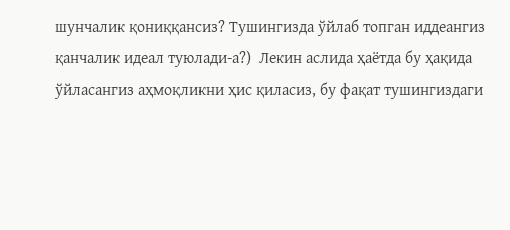шунчалик қониққансиз? Тушингизда ўйлаб топган иддеангиз қанчалик идеал туюлади-а?)  Лекин аслида ҳаётда бу ҳақида ўйласангиз аҳмоқликни ҳис қиласиз, бу фақат тушингиздаги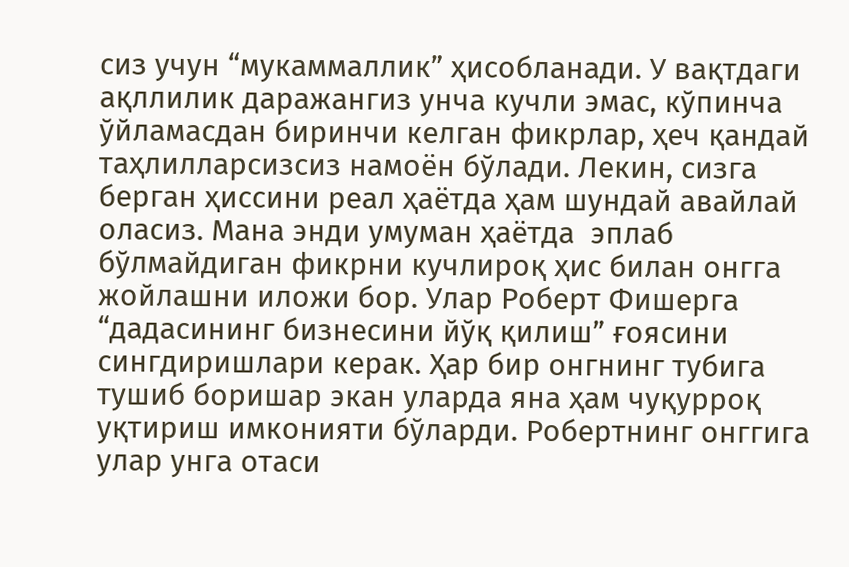сиз учун “мукаммаллик” ҳисобланади. У вақтдаги ақллилик даражангиз унча кучли эмас, кўпинча ўйламасдан биринчи келган фикрлар, ҳеч қандай таҳлилларсизсиз намоён бўлади. Лекин, сизга берган ҳиссини реал ҳаётда ҳам шундай авайлай оласиз. Мана энди умуман ҳаётда  эплаб бўлмайдиган фикрни кучлироқ ҳис билан онгга жойлашни иложи бор. Улар Роберт Фишерга “дадасининг бизнесини йўқ қилиш” ғоясини сингдиришлари керак. Ҳар бир онгнинг тубига тушиб боришар экан уларда яна ҳам чуқурроқ уқтириш имконияти бўларди. Робертнинг онггига улар унга отаси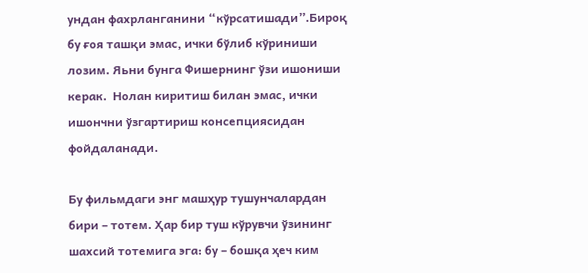ундан фахрланганини “кўрсатишади”.Бироқ бу ғоя ташқи эмас, ички бўлиб кўриниши лозим. Яьни бунга Фишернинг ўзи ишониши керак.  Нолан киритиш билан эмас, ички ишончни ўзгартириш консепциясидан фойдаланади.

Бу фильмдаги энг машҳур тушунчалардан бири – тотем. Ҳар бир туш кўрувчи ўзининг шахсий тотемига эга: бу – бошқа ҳеч ким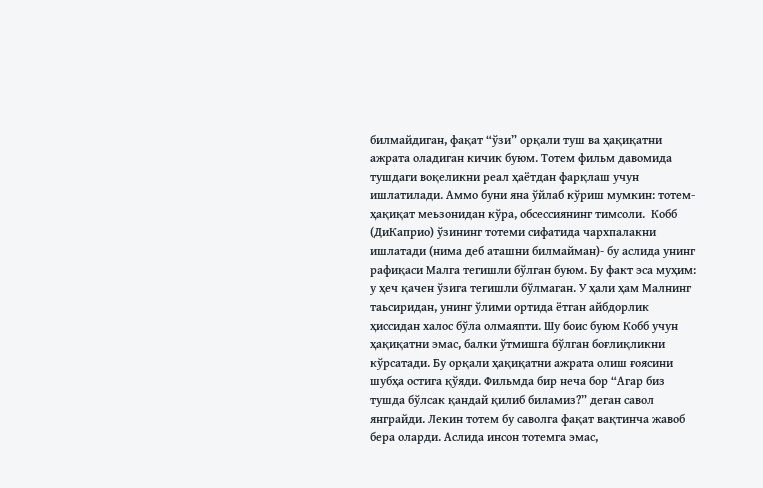билмайдиган, фақат “ўзи” орқали туш ва ҳақиқатни ажрата оладиган кичик буюм. Тотем фильм давомида тушдаги воқеликни реал ҳаётдан фарқлаш учун ишлатилади. Аммо буни яна ўйлаб кўриш мумкин: тотем- ҳақиқат меьзонидан кўра, обсессиянинг тимсоли.  Кобб (ДиКаприо) ўзининг тотеми сифатида чархпалакни ишлатади (нима деб аташни билмайман)- бу аслида унинг рафиқаси Малга тегишли бўлган буюм. Бу факт эса муҳим: у ҳеч қачен ўзига тегишли бўлмаган. У ҳали ҳам Малнинг таьсиридан, унинг ўлими ортида ётган айбдорлик ҳиссидан халос бўла олмаяпти. Шу боис буюм Кобб учун ҳақиқатни эмас, балки ўтмишга бўлган боғлиқликни кўрсатади. Бу орқали ҳақиқатни ажрата олиш ғоясини шубҳа остига қўяди. Фильмда бир неча бор “Агар биз тушда бўлсак қандай қилиб биламиз?” деган савол янграйди. Лекин тотем бу саволга фақат вақтинча жавоб бера оларди. Аслида инсон тотемга эмас,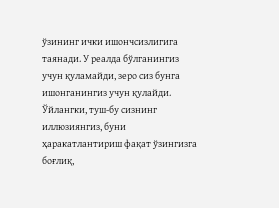ўзининг ички ишончсизлигига таянади. У реалда бўлганингиз учун қуламайди, зеро сиз бунга ишонганингиз учун қулайди. Ўйлангки, туш-бу сизнинг иллюзиянгиз, буни ҳаракатлантириш фақат ўзингизга боғлиқ,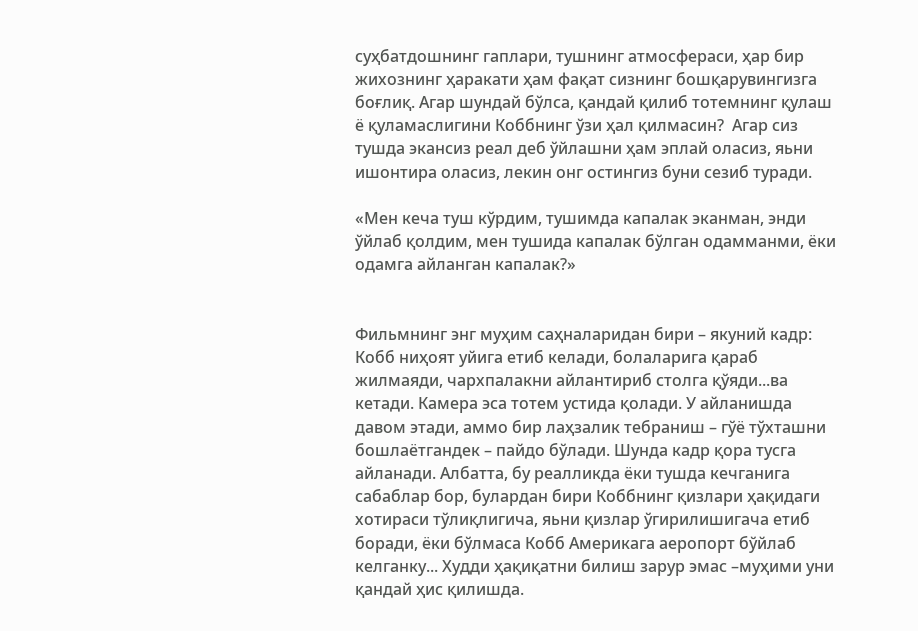суҳбатдошнинг гаплари, тушнинг атмосфераси, ҳар бир жихознинг ҳаракати ҳам фақат сизнинг бошқарувингизга боғлиқ. Агар шундай бўлса, қандай қилиб тотемнинг қулаш ё қуламаслигини Коббнинг ўзи ҳал қилмасин?  Агар сиз тушда экансиз реал деб ўйлашни ҳам эплай оласиз, яьни ишонтира оласиз, лекин онг остингиз буни сезиб туради.

«Мен кеча туш кўрдим, тушимда капалак эканман, энди ўйлаб қолдим, мен тушида капалак бўлган одамманми, ёки одамга айланган капалак?»


Фильмнинг энг муҳим саҳналаридан бири – якуний кадр: Кобб ниҳоят уйига етиб келади, болаларига қараб жилмаяди, чархпалакни айлантириб столга қўяди...ва кетади. Камера эса тотем устида қолади. У айланишда давом этади, аммо бир лаҳзалик тебраниш – гўё тўхташни бошлаётгандек – пайдо бўлади. Шунда кадр қора тусга айланади. Албатта, бу реалликда ёки тушда кечганига сабаблар бор, булардан бири Коббнинг қизлари ҳақидаги хотираси тўлиқлигича, яьни қизлар ўгирилишигача етиб боради, ёки бўлмаса Кобб Америкага аеропорт бўйлаб келганку... Худди ҳақиқатни билиш зарур эмас –муҳими уни қандай ҳис қилишда.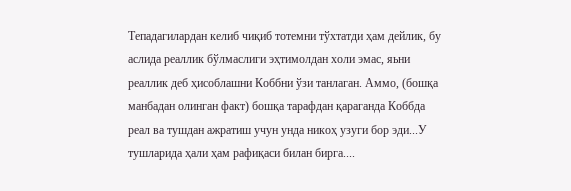Тепадагилардан келиб чиқиб тотемни тўхтатди ҳам дейлик, бу аслида реаллик бўлмаслиги эҳтимолдан холи эмас, яьни реаллик деб ҳисоблашни Коббни ўзи танлаган. Аммо, (бошқа манбадан олинган факт) бошқа тарафдан қараганда Коббда реал ва тушдан ажратиш учун унда никоҳ узуги бор эди...У тушларида ҳали ҳам рафиқаси билан бирга....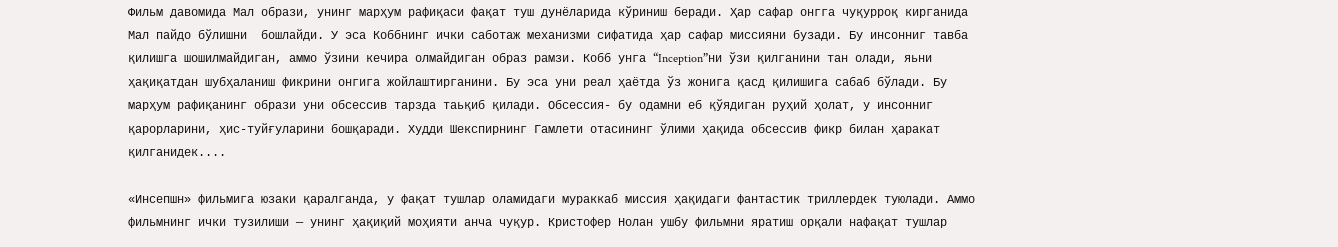Фильм давомида Мал образи, унинг марҳум рафиқаси фақат туш дунёларида кўриниш беради. Ҳар сафар онгга чуқурроқ кирганида  Мал пайдо бўлишни  бошлайди. У эса Коббнинг ички саботаж механизми сифатида ҳар сафар миссияни бузади. Бу инсонниг тавба қилишга шошилмайдиган, аммо ўзини кечира олмайдиган образ рамзи. Кобб унга “Inception”ни ўзи қилганини тан олади, яьни ҳақиқатдан шубҳаланиш фикрини онгига жойлаштирганини. Бу эса уни реал ҳаётда ўз жонига қасд қилишига сабаб бўлади. Бу марҳум рафиқанинг образи уни обсессив тарзда таьқиб қилади. Обсессия- бу одамни еб қўядиган руҳий ҳолат, у инсонниг қарорларини, ҳис-туйғуларини бошқаради. Худди Шекспирнинг Гамлети отасининг ўлими ҳақида обсессив фикр билан ҳаракат қилганидек....

«Инсепшн» фильмига юзаки қаралганда, у фақат тушлар оламидаги мураккаб миссия ҳақидаги фантастик триллердек туюлади. Аммо фильмнинг ички тузилиши — унинг ҳақиқий моҳияти анча чуқур. Кристофер Нолан ушбу фильмни яратиш орқали нафақат тушлар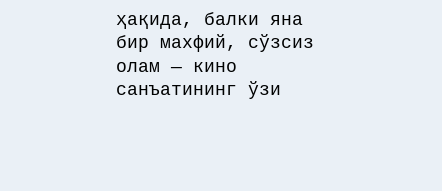ҳақида, балки яна бир махфий, сўзсиз олам — кино санъатининг ўзи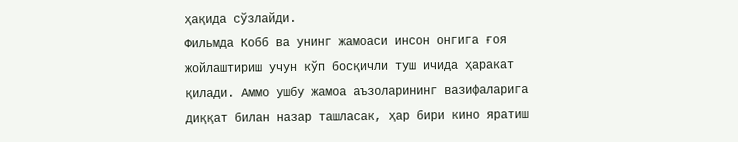ҳақида сўзлайди.
Фильмда Кобб ва унинг жамоаси инсон онгига ғоя жойлаштириш учун кўп босқичли туш ичида ҳаракат қилади. Аммо ушбу жамоа аъзоларининг вазифаларига диққат билан назар ташласак, ҳар бири кино яратиш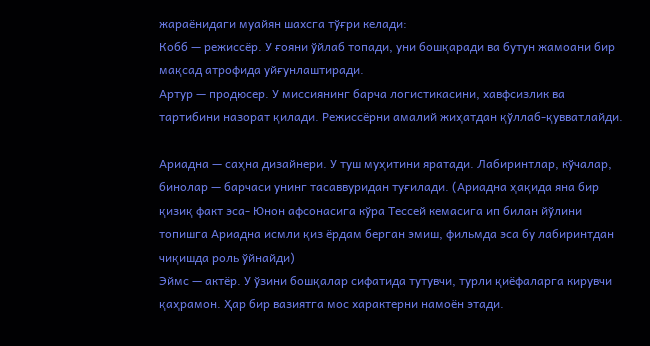жараёнидаги муайян шахсга тўғри келади:
Кобб — режиссёр. У ғояни ўйлаб топади, уни бошқаради ва бутун жамоани бир мақсад атрофида уйғунлаштиради.
Артур — продюсер. У миссиянинг барча логистикасини, хавфсизлик ва тартибини назорат қилади. Режиссёрни амалий жиҳатдан қўллаб-қувватлайди.

Ариадна — саҳна дизайнери. У туш муҳитини яратади. Лабиринтлар, кўчалар, бинолар — барчаси унинг тасаввуридан туғилади. (Ариадна ҳақида яна бир қизиқ факт эса- Юнон афсонасига кўра Тессей кемасига ип билан йўлини топишга Ариадна исмли қиз ёрдам берган эмиш, фильмда эса бу лабиринтдан чиқишда роль ўйнайди)
Эймс — актёр. У ўзини бошқалар сифатида тутувчи, турли қиёфаларга кирувчи қаҳрамон. Ҳар бир вазиятга мос характерни намоён этади.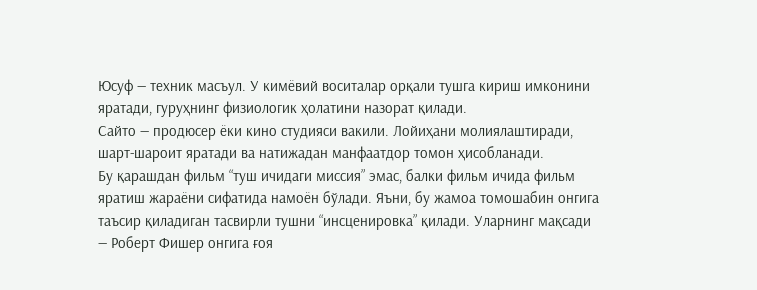Юсуф — техник масъул. У кимёвий воситалар орқали тушга кириш имконини яратади, гуруҳнинг физиологик ҳолатини назорат қилади.
Сайто — продюсер ёки кино студияси вакили. Лойиҳани молиялаштиради, шарт-шароит яратади ва натижадан манфаатдор томон ҳисобланади.
Бу қарашдан фильм “туш ичидаги миссия” эмас, балки фильм ичида фильм яратиш жараёни сифатида намоён бўлади. Яъни, бу жамоа томошабин онгига таъсир қиладиган тасвирли тушни “инсценировка” қилади. Уларнинг мақсади — Роберт Фишер онгига ғоя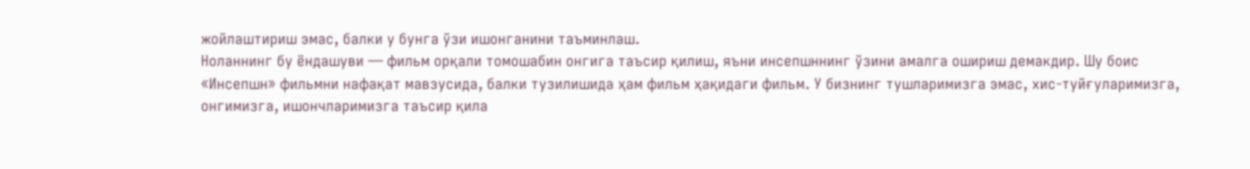жойлаштириш эмас, балки у бунга ўзи ишонганини таъминлаш.
Ноланнинг бу ёндашуви — фильм орқали томошабин онгига таъсир қилиш, яъни инсепшннинг ўзини амалга ошириш демакдир. Шу боис «Инсепшн» фильмни нафақат мавзусида, балки тузилишида ҳам фильм ҳақидаги фильм. У бизнинг тушларимизга эмас, хис-туйғуларимизга, онгимизга, ишончларимизга таъсир қила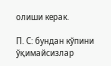олиши керак.

П. С: бундан кўпини ўқимайсизлар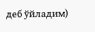деб ўйладим)